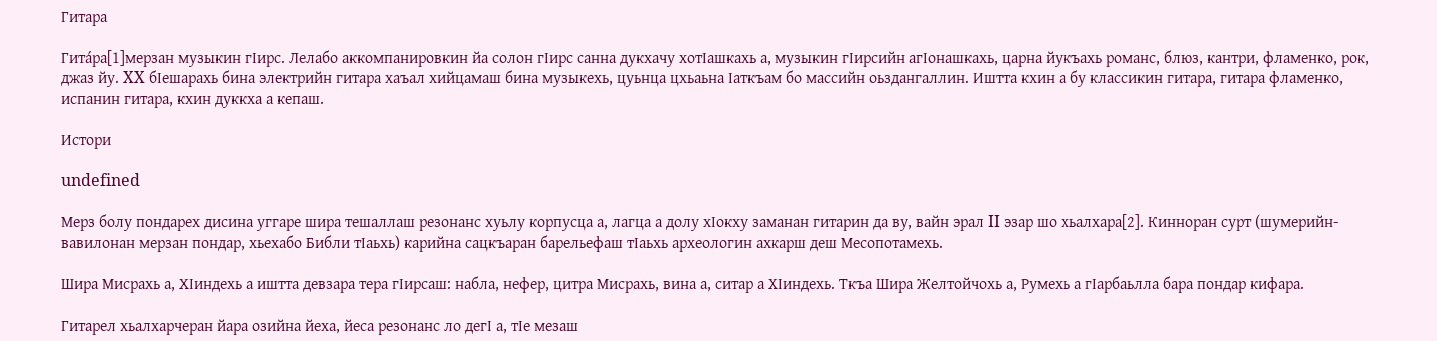Гитара

Гита́ра[1]мерзан музыкин гӀирс. Лелабо аккомпанировкин йа солон гӀирс санна дукхачу хотӀашкахь а, музыкин гӀирсийн агӀонашкахь, царна йукъахь романс, блюз, кантри, фламенко, рок, джаз йу. XX бӀешарахь бина электрийн гитара хаъал хийцамаш бина музыкехь, цуьнца цхьаьна Ӏаткъам бо массийн оьздангаллин. Иштта кхин а бу классикин гитара, гитара фламенко, испанин гитара, кхин дуккха а кепаш.

Истори

undefined

Мерз болу пондарех дисина уггаре шира тешаллаш резонанс хуьлу корпусца а, лагца а долу хӀокху заманан гитарин да ву, вайн эрал II эзар шо хьалхара[2]. Кинноран сурт (шумерийн-вавилонан мерзан пондар, хьехабо Библи тӀаьхь) карийна сацкъаран барельефаш тӀаьхь археологин ахкарш деш Месопотамехь.

Шира Мисрахь а, ХӀиндехь а иштта девзара тера гӀирсаш: набла, нефер, цитра Мисрахь, вина а, ситар а ХӀиндехь. Ткъа Шира Желтойчохь а, Румехь а гӀарбаьлла бара пондар кифара.

Гитарел хьалхарчеран йара озийна йеха, йеса резонанс ло дегӀ а, тӀе мезаш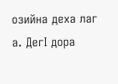озийна деха лаг а. ДегӀ дора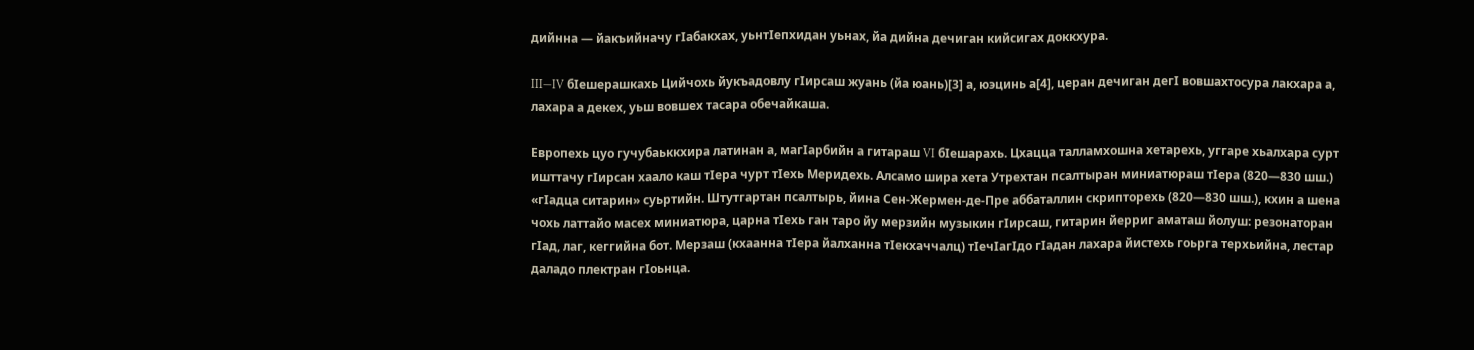дийнна — йакъийначу гӀабакхах, уьнтӀепхидан уьнах, йа дийна дечиган кийсигах доккхура.

III—IV бӀешерашкахь Цийчохь йукъадовлу гӀирсаш жуань (йа юань)[3] а, юэцинь а[4], церан дечиган дегӀ вовшахтосура лакхара а, лахара а декех, уьш вовшех тасара обечайкаша.

Европехь цуо гучубаьккхира латинан а, магӀарбийн а гитараш VI бӀешарахь. Цхацца талламхошна хетарехь, уггаре хьалхара сурт ишттачу гӀирсан хаало каш тӀера чурт тӀехь Меридехь. Алсамо шира хета Утрехтан псалтыран миниатюраш тӀера (820—830 шш.) «гӀадца ситарин» суьртийн. Штутгартан псалтырь, йина Сен-Жермен-де-Пре аббаталлин скрипторехь (820—830 шш.), кхин а шена чохь латтайо масех миниатюра, царна тӀехь ган таро йу мерзийн музыкин гӀирсаш, гитарин йерриг аматаш йолуш: резонаторан гӀад, лаг, кеггийна бот. Мерзаш (кхаанна тӀера йалханна тӀекхаччалц) тӀечӀагӀдо гӀадан лахара йистехь гоьрга терхьийна, лестар даладо плектран гӀоьнца.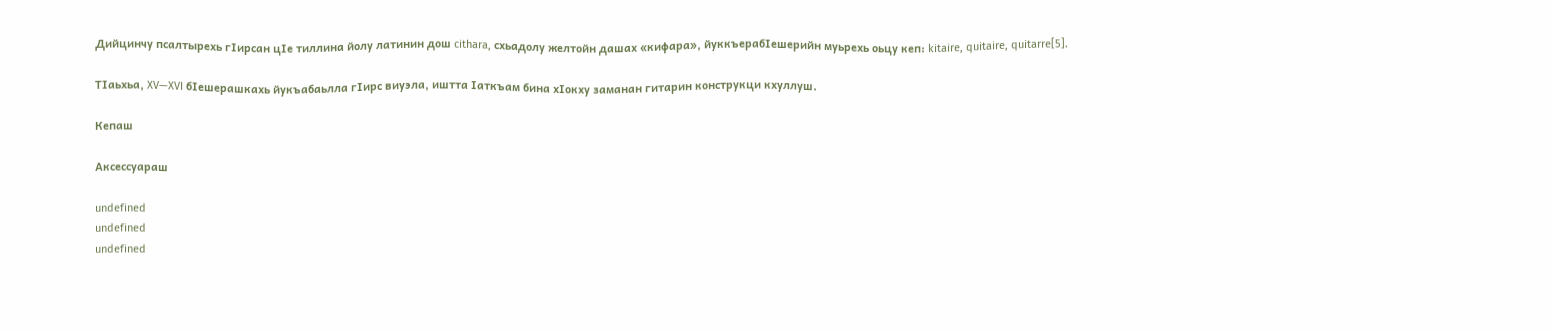Дийцинчу псалтырехь гӀирсан цӀе тиллина йолу латинин дош cithara, схьадолу желтойн дашах «кифара», йуккъерабӀешерийн муьрехь оьцу кеп: kitaire, quitaire, quitarre[5].

ТӀаьхьа, XV—XVI бӀешерашкахь йукъабаьлла гӀирс виуэла, иштта Ӏаткъам бина хӀокху заманан гитарин конструкци кхуллуш.

Кепаш

Аксессуараш

undefined
undefined
undefined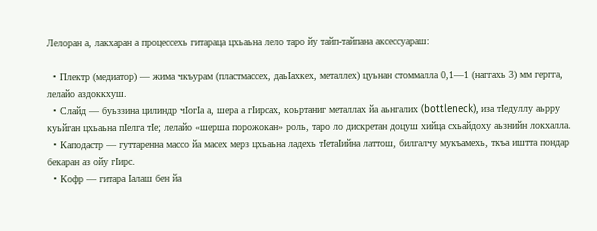Лелоран а, лакхаран а процессехь гитараца цхьаьна лело таро йу тайп-тайпана аксессуараш:

  • Плектр (медиатор) — жима чкъурам (пластмассех, даьӀахкех, металлех) цуьнан стоммалла 0,1—1 (наггахь 3) мм гергга, лелайо аздоккхуш.
  • Слайд — буьззина цилиндр чӀогӀа а, шера а гӀирсах, коьртаниг металлах йа аьнгалих (bottleneck), иза тӀедуллу аьрру куьйган цхьаьна пӀелга тӀе; лелайо «шерша порожокан» роль, таро ло дискретан доцуш хийца схьайдоху аьзнийн локхалла.
  • Каподастр — гуттаренна массо йа масех мерз цхьаьна ладехь тӀетаӀийна латтош, билгалчу мукъамехь, ткъа иштта пондар бекаран аз ойу гӀирс.
  • Кофр — гитара Ӏалаш бен йа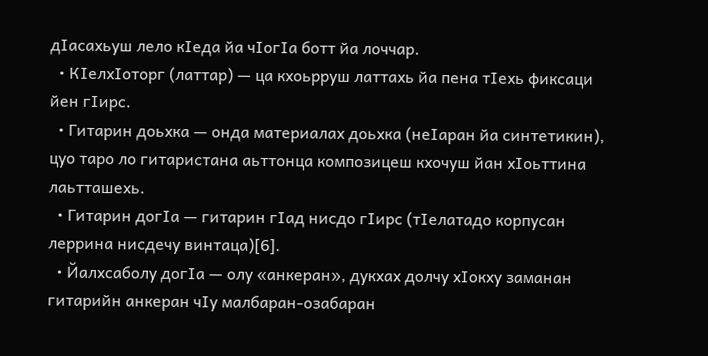дӀасахьуш лело кӀеда йа чӀогӀа ботт йа лоччар.
  • КӀелхӀоторг (латтар) — ца кхоьрруш латтахь йа пена тӀехь фиксаци йен гӀирс.
  • Гитарин доьхка — онда материалах доьхка (неӀаран йа синтетикин), цуо таро ло гитаристана аьттонца композицеш кхочуш йан хӀоьттина лаьтташехь.
  • Гитарин догӀа — гитарин гӀад нисдо гӀирс (тӀелатадо корпусан леррина нисдечу винтаца)[6].
  • Йалхсаболу догӀа — олу «анкеран», дукхах долчу хӀокху заманан гитарийн анкеран чӀу малбаран-озабаран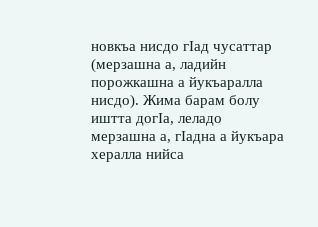новкъа нисдо гӀад чусаттар (мерзашна а, ладийн порожкашна а йукъаралла нисдо). Жима барам болу иштта догӀа, леладо мерзашна а, гӀадна а йукъара хералла нийса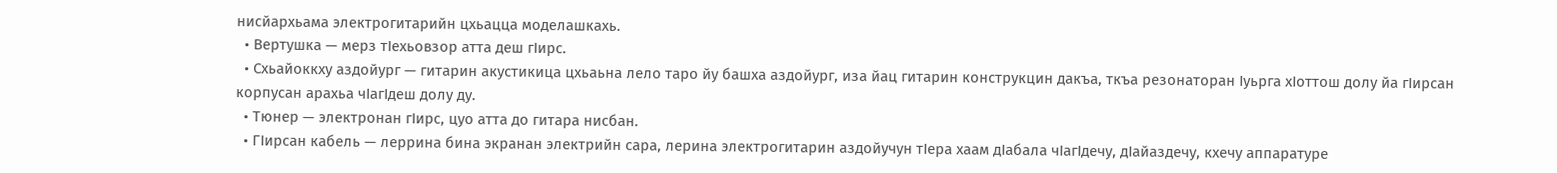нисйархьама электрогитарийн цхьацца моделашкахь.
  • Вертушка — мерз тӀехьовзор атта деш гӀирс.
  • Схьайоккху аздойург — гитарин акустикица цхьаьна лело таро йу башха аздойург, иза йац гитарин конструкцин дакъа, ткъа резонаторан Ӏуьрга хӀоттош долу йа гӀирсан корпусан арахьа чӀагӀдеш долу ду.
  • Тюнер — электронан гӀирс, цуо атта до гитара нисбан.
  • ГӀирсан кабель — леррина бина экранан электрийн сара, лерина электрогитарин аздойучун тӀера хаам дӀабала чӀагӀдечу, дӀайаздечу, кхечу аппаратуре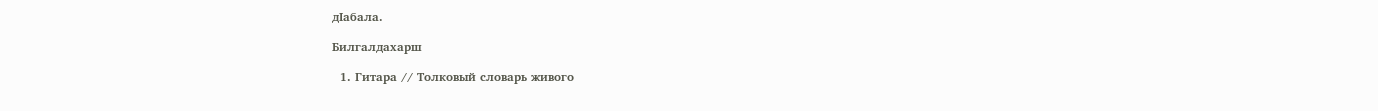дӀабала.

Билгалдахарш

  1. Гитара // Толковый словарь живого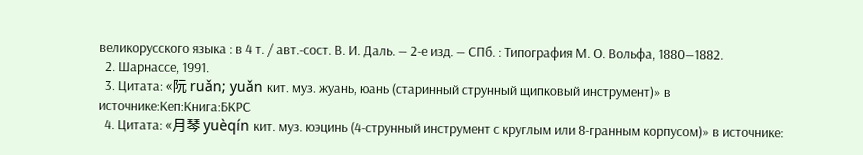великорусского языка : в 4 т. / авт.-сост. В. И. Даль. — 2-е изд. — СПб. : Типография М. О. Вольфа, 1880—1882.
  2. Шарнассе, 1991.
  3. Цитата: «阮 ruǎn; yuǎn кит. муз. жуань, юань (старинный струнный щипковый инструмент)» в источнике:Кеп:Книга:БКРС
  4. Цитата: «月琴 yuèqín кит. муз. юэцинь (4-струнный инструмент с круглым или 8-гранным корпусом)» в источнике: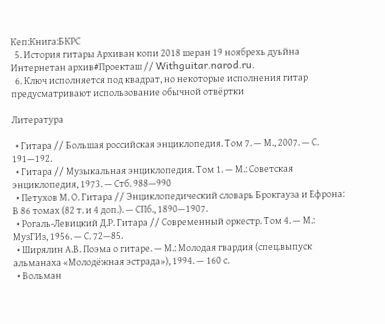Кеп:Книга:БКРС
  5. История гитары Архиван копи 2018 шеран 19 ноябрехь дуьйна Интернетан архив#Проекташ // Withguitar.narod.ru.
  6. Ключ исполняется под квадрат, но некоторые исполнения гитар предусматривают использование обычной отвёртки

Литература

  • Гитара // Большая российская энциклопедия. Том 7. — М., 2007. — С. 191—192.
  • Гитара // Музыкальная энциклопедия. Том 1. — М.: Советская энциклопедия, 1973. — Стб. 988—990
  • Петухов М. О. Гитара // Энциклопедический словарь Брокгауза и Ефрона: В 86 томах (82 т. и 4 доп.). — СПб., 1890—1907.
  • Рогаль-Левицкий Д.Р. Гитара // Современный оркестр. Том 4. — М.: МузГИз, 1956. — С. 72—85.
  • Ширялин А.В. Поэма о гитаре. — М.: Молодая гвардия (спец.выпуск альманаха «Молодёжная эстрада»), 1994. — 160 с.
  • Вольман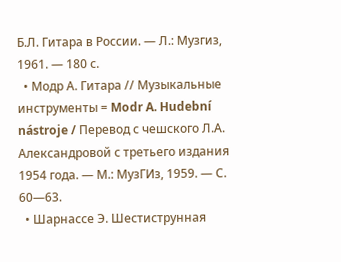Б.Л. Гитара в России. — Л.: Музгиз, 1961. — 180 с.
  • Модр А. Гитара // Музыкальные инструменты = Modr A. Hudební nástroje / Перевод с чешского Л.А. Александровой с третьего издания 1954 года. — М.: МузГИз, 1959. — С. 60—63.
  • Шарнассе Э. Шестиструнная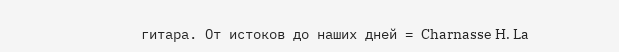гитара. От истоков до наших дней = Charnasse H. La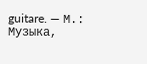guitare. — М.: Музыка,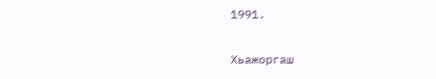1991.

Хьажоргаш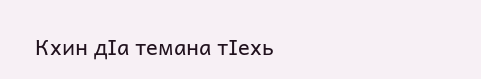Кхин дӀа темана тӀехь